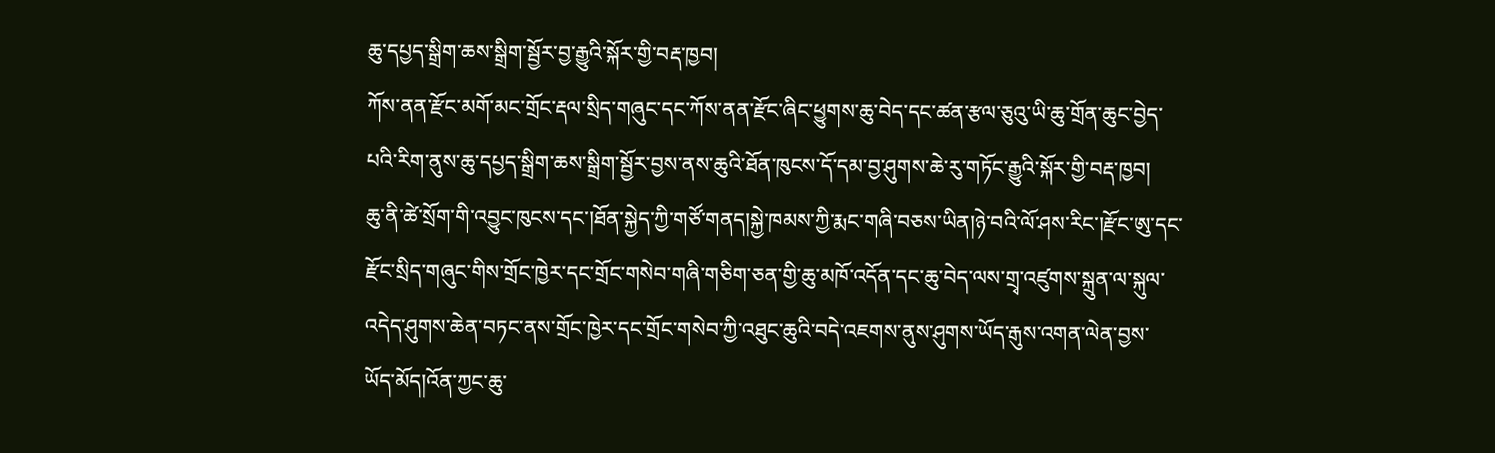ཆུ་དཔྱད་སྒྲིག་ཆས་སྒྲིག་སྦྱོར་བྱ་རྒྱུའི་སྐོར་གྱི་བརྡ་ཁྱབ།
ཀོས་ནན་རྫོང་མགོ་མང་གྲོང་རྡལ་སྲིད་གཞུང་དང་ཀོས་ནན་རྫོང་ཞིང་ཕྱུགས་ཆུ་བེད་དང་ཚན་རྩལ་ཅུའུ་ཡི་ཆུ་གྲོན་ཆུང་བྱེད་པའི་རིག་ནུས་ཆུ་དཔྱད་སྒྲིག་ཆས་སྒྲིག་སྦྱོར་བྱས་ནས་ཆུའི་ཐོན་ཁུངས་དོ་དམ་བྱ་ཤུགས་ཆེ་རུ་གཏོང་རྒྱུའི་སྐོར་གྱི་བརྡ་ཁྱབ།
ཆུ་ནི་ཚེ་སྲོག་གི་འབྱུང་ཁུངས་དང་།ཐོན་སྐྱེད་ཀྱི་གཙོ་གནད།སྐྱེ་ཁམས་ཀྱི་རྨང་གཞི་བཅས་ཡིན།ཉེ་བའི་ལོ་ཤས་རིང་།རྫོང་ཨུ་དང་རྫོང་སྲིད་གཞུང་གིས་གྲོང་ཁྱེར་དང་གྲོང་གསེབ་གཞི་གཅིག་ཅན་གྱི་ཆུ་མཁོ་འདོན་དང་ཆུ་བེད་ལས་གྲྭ་འཛུགས་སྐྲུན་ལ་སྐུལ་འདེད་ཤུགས་ཆེན་བཏང་ནས་གྲོང་ཁྱེར་དང་གྲོང་གསེབ་ཀྱི་འཐུང་ཆུའི་བདེ་འཇགས་ནུས་ཤུགས་ཡོད་རྒུས་འགན་ལེན་བྱས་ཡོད་མོད།འོན་ཀྱང་ཆུ་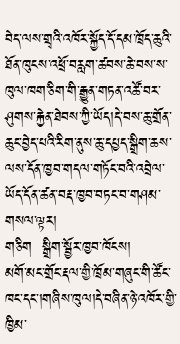བེད་ལས་གྲྭའི་འཁོར་སྐྱོད་དོ་དམ་ཁྲོད་ཆུའི་ཐོན་ཁུངས་འཕྲོ་བརླག་ཚབས་ཆེ་བས་ས་ཁུལ་ཁག་ཅིག་གི་རྒྱུན་གཏན་འཚོ་བར་ཤུགས་རྐྱེན་ཐེབས་ཀྱི་ཡོད།དེ་བས་ཆུ་གྲོན་ཆུང་བྱེད་པའི་རིག་ནུས་ཆུ་དཔྱད་སྒྲིག་ཆས་ལས་དོན་ཁྱབ་གདལ་གཏོང་བའི་འབྲེལ་ཡོད་དོན་ཚན་བརྡ་ཁྱབ་བཏང་བ་གཤམ་གསལ་ལྟར།
གཅིག  སྒྲིག་སྦྱོར་ཁྱབ་ཁོངས།
མགོ་མང་གྲོང་རྡལ་གྱི་ཁྲོམ་གཞུང་གི་ཚོང་ཁང་དང་།གཞིས་ཁུལ།དེ་བཞིན་ཉེ་འཁོར་གྱི་ཁྱིམ་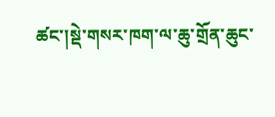ཚང་།སྡེ་གསར་ཁག་ལ་ཆུ་གྲོན་ཆུང་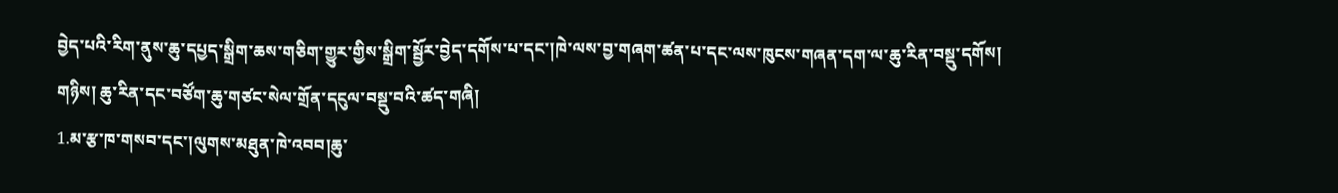བྱེད་པའི་རིག་ནུས་ཆུ་དཔྱད་སྒྲིག་ཆས་གཅིག་གྱུར་གྱིས་སྒྲིག་སྦྱོར་བྱེད་དགོས་པ་དང་།ཁེ་ལས་བྱ་གཞག་ཚན་པ་དང་ལས་ཁུངས་གཞན་དག་ལ་ཆུ་རིན་བསྡུ་དགོས།
གཉིས། ཆུ་རིན་དང་བཙོག་ཆུ་གཙང་སེལ་གྲོན་དངུལ་བསྡུ་བའི་ཚད་གཞི།
1.མ་རྩ་ཁ་གསབ་དང་།ལུགས་མཐུན་ཁེ་འབབ།ཆུ་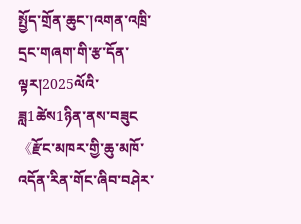སྤྱོད་གྲོན་ཆུང་།འགན་འཁྲི་དྲང་གཞག་གི་རྩ་དོན་ལྟར།2025ལོའི་ཟླ1ཚེས1ཉིན་ནས་བཟུང《རྫོང་མཁར་གྱི་ཆུ་མཁོ་འདོན་རིན་གོང་ཞིབ་བཤེར་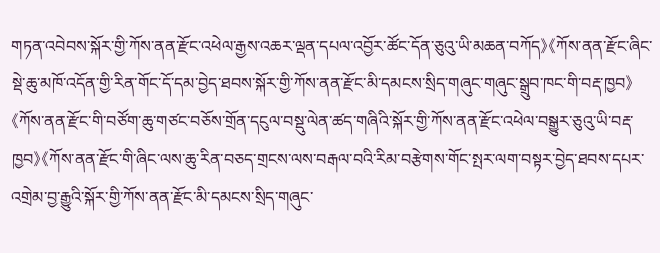གཏན་འབེབས་སྐོར་གྱི་ཀོས་ནན་རྫོང་འཕེལ་རྒྱས་འཆར་ལྡན་དཔལ་འབྱོར་ཚོང་དོན་ཅུའུ་ཡི་མཆན་བཀོད》《ཀོས་ནན་རྫོང་ཞིང་སྡེ་ཆུ་མཁོ་འདོན་གྱི་རིན་གོང་དོ་དམ་བྱེད་ཐབས་སྐོར་གྱི་ཀོས་ནན་རྫོང་མི་དམངས་སྲིད་གཞུང་གཞུང་སྒྲུབ་ཁང་གི་བརྡ་ཁྱབ》《ཀོས་ནན་རྫོང་གི་བཙོག་ཆུ་གཙང་བཅོས་གྲོན་དངུལ་བསྡུ་ལེན་ཚད་གཞིའི་སྐོར་གྱི་ཀོས་ནན་རྫོང་འཕེལ་བསྒྱུར་ཅུའུ་ཡི་བརྡ་ཁྱབ》《ཀོས་ནན་རྫོང་གི་ཞིང་ལས་ཆུ་རིན་བཅད་གྲངས་ལས་བརྒལ་བའི་རིམ་བརྩེགས་གོང་སྤར་ལག་བསྟར་བྱེད་ཐབས་དཔར་འགྲེམ་བྱ་རྒྱུའི་སྐོར་གྱི་ཀོས་ནན་རྫོང་མི་དམངས་སྲིད་གཞུང་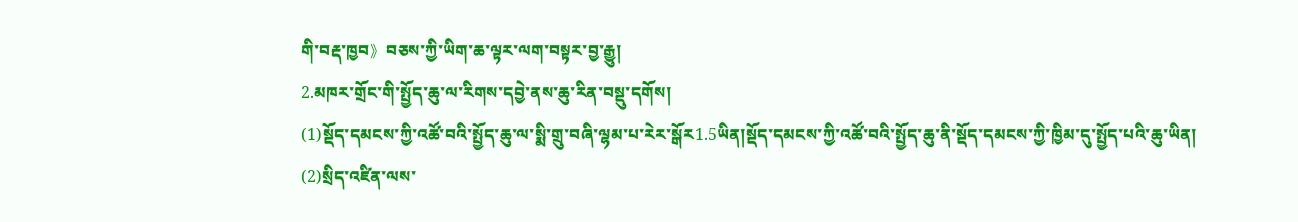གི་བརྡ་ཁྱབ》བཅས་ཀྱི་ཡིག་ཆ་ལྟར་ལག་བསྟར་བྱ་རྒྱུ།
2.མཁར་གྲོང་གི་སྤྱོད་ཆུ་ལ་རིགས་དབྱེ་ནས་ཆུ་རིན་བསྡུ་དགོས།
(1)སྡོད་དམངས་ཀྱི་འཚོ་བའི་སྤྱོད་ཆུ་ལ་སྨི་གྲུ་བཞི་ལྷམ་པ་རེར་སྒོར1.5ཡིན།སྡོད་དམངས་ཀྱི་འཚོ་བའི་སྤྱོད་ཆུ་ནི་སྡོད་དམངས་ཀྱི་ཁྱིམ་དུ་སྤྱོད་པའི་ཆུ་ཡིན།
(2)སྲིད་འཛིན་ལས་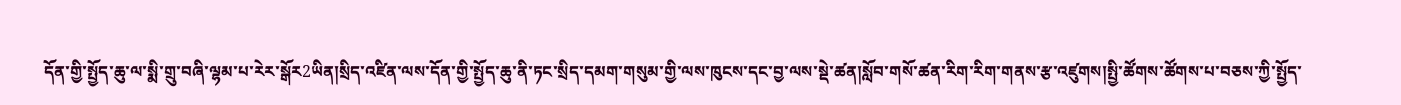དོན་གྱི་སྤྱོད་ཆུ་ལ་སྨི་གྲུ་བཞི་ལྷམ་པ་རེར་སྒོར2ཡིན།སྲིད་འཛིན་ལས་དོན་གྱི་སྤྱོད་ཆུ་ནི་ཏང་སྲིད་དམག་གསུམ་གྱི་ལས་ཁུངས་དང་བྱ་ལས་སྡེ་ཚན།སློབ་གསོ་ཚན་རིག་རིག་གནས་རྩ་འཛུགས།སྤྱི་ཚོགས་ཚོགས་པ་བཅས་ཀྱི་སྤྱོད་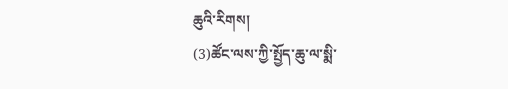ཆུའི་རིགས།
(3)ཚོང་ལས་ཀྱི་སྤྱོད་ཆུ་ལ་སྨི་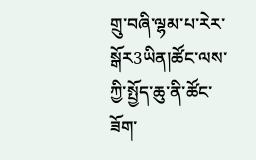གྲུ་བཞི་ལྷམ་པ་རེར་སྒོར3ཡིན།ཚོང་ལས་ཀྱི་སྤྱོད་ཆུ་ནི་ཚོང་ཟོག་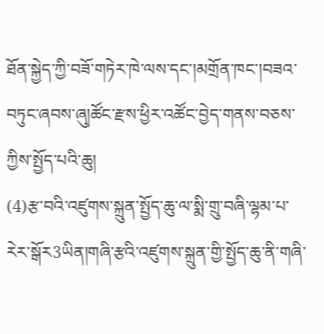ཐོན་སྐྱེད་ཀྱི་བཟོ་གཏེར་ཁེ་ལས་དང་།མགྲོན་ཁང་།བཟའ་བཏུང་ཞབས་ཞུ།ཚོང་རྫས་ཕྱིར་འཚོང་བྱེད་གནས་བཅས་ཀྱིས་སྤྱོད་པའི་ཆུ།
(4)རྩ་བའི་འཛུགས་སྐྲུན་སྤྱོད་ཆུ་ལ་སྨི་གྲུ་བཞི་ལྷམ་པ་རེར་སྒོར3ཡིན།གཞི་རྩའི་འཛུགས་སྐྲུན་གྱི་སྤྱོད་ཆུ་ནི་གཞི་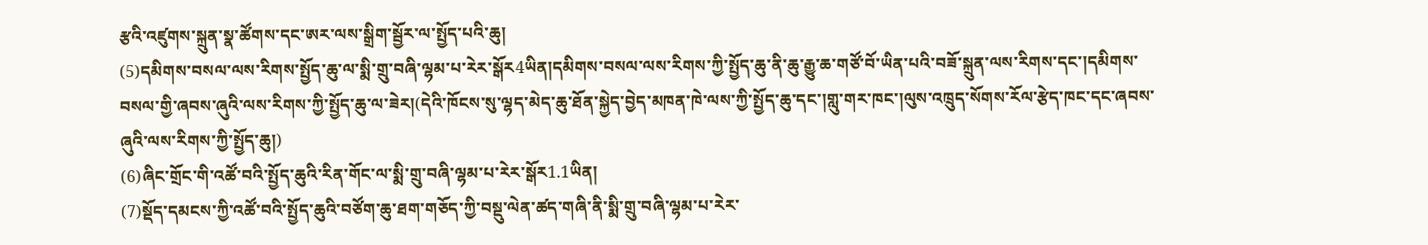རྩའི་འཛུགས་སྐྲུན་སྣ་ཚོགས་དང་ཨར་ལས་སྒྲིག་སྦྱོར་ལ་སྤྱོད་པའི་ཆུ།
(5)དམིགས་བསལ་ལས་རིགས་སྤྱོད་ཆུ་ལ་སྨི་གྲུ་བཞི་ལྷམ་པ་རེར་སྒོར4ཡིན།དམིགས་བསལ་ལས་རིགས་ཀྱི་སྤྱོད་ཆུ་ནི་ཆུ་རྒྱུ་ཆ་གཙོ་བོ་ཡིན་པའི་བཟོ་སྐྲུན་ལས་རིགས་དང་།དམིགས་བསལ་གྱི་ཞབས་ཞུའི་ལས་རིགས་ཀྱི་སྤྱོད་ཆུ་ལ་ཟེར།(དེའི་ཁོངས་སུ་ལྷད་མེད་ཆུ་ཐོན་སྐྱེད་བྱེད་མཁན་ཁེ་ལས་ཀྱི་སྤྱོད་ཆུ་དང་།གླུ་གར་ཁང་།ལུས་འཁྲུད་སོགས་རོལ་རྩེད་ཁང་དང་ཞབས་ཞུའི་ལས་རིགས་ཀྱི་སྤྱོད་ཆུ།)
(6)ཞིང་གྲོང་གི་འཚོ་བའི་སྤྱོད་ཆུའི་རིན་གོང་ལ་སྨི་གྲུ་བཞི་ལྷམ་པ་རེར་སྒོར1.1ཡིན།
(7)སྡོད་དམངས་ཀྱི་འཚོ་བའི་སྤྱོད་ཆུའི་བཙོག་ཆུ་ཐག་གཅོད་ཀྱི་བསྡུ་ལེན་ཚད་གཞི་ནི་སྨི་གྲུ་བཞི་ལྷམ་པ་རེར་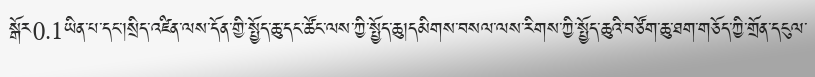སྒོར0.1ཡིན་པ་དང་།སྲིད་འཛིན་ལས་དོན་གྱི་སྤྱོད་ཆུ་དང་ཚོང་ལས་ཀྱི་སྤྱོད་ཆུ།དམིགས་བསལ་ལས་རིགས་ཀྱི་སྤྱོད་ཆུའི་བཙོག་ཆུ་ཐག་གཅོད་ཀྱི་གྲོན་དངུལ་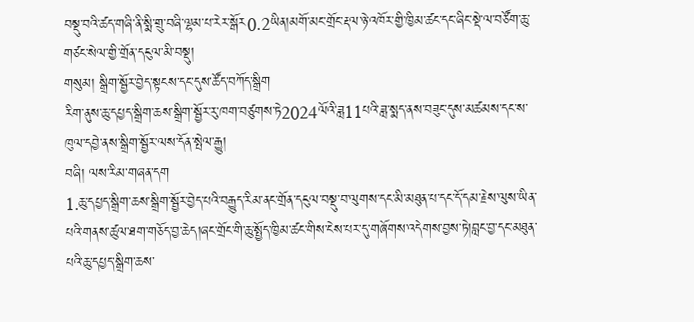བསྡུ་བའི་ཚད་གཞི་ནི་སྨི་གྲུ་བཞི་ལྷམ་པ་རེར་སྒོར0.2ཡིན།མགོ་མང་གྲོང་རྡལ་ཉེ་འཁོར་གྱི་ཁྱིམ་ཚང་དང་ཞིང་སྡེ་ལ་བཙོག་ཆུ་གཙང་སེལ་གྱི་གྲོན་དངུལ་མི་བསྡུ།
གསུམ། སྒྲིག་སྦྱོར་བྱེད་སྟངས་དང་དུས་ཚོད་བཀོད་སྒྲིག
རིག་ནུས་ཆུ་དཔྱད་སྒྲིག་ཆས་སྒྲིག་སྦྱོར་རུ་ཁག་བཙུགས་ཏེ2024ལོའི་ཟླ11པའི་ཟླ་སྨད་ནས་བཟུང་དུས་མཚམས་དང་ས་ཁུལ་དབྱེ་ནས་སྒྲིག་སྦྱོར་ལས་དོན་སྤེལ་རྒྱུ།
བཞི། ལས་རིམ་གཞན་དག
1.ཆུ་དཔྱད་སྒྲིག་ཆས་སྒྲིག་སྦྱོར་བྱེད་པའི་བརྒྱུད་རིམ་ནང་གྲོན་དངུལ་བསྡུ་བ་ལུགས་དང་མི་མཐུན་པ་དང་དོ་དམ་རྗེས་ལུས་ཡིན་པའི་གནས་ཚུལ་ཐག་གཅོད་བྱ་ཆེད།ཞང་གྲོང་གི་ཆུ་སྤྱོད་ཁྱིམ་ཚང་གིས་ངེས་པར་དུ་གཞོགས་འདེགས་བྱས་ཏེ།བླང་བྱ་དང་མཐུན་པའི་ཆུ་དཔྱད་སྒྲིག་ཆས་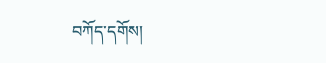བཀོད་དགོས།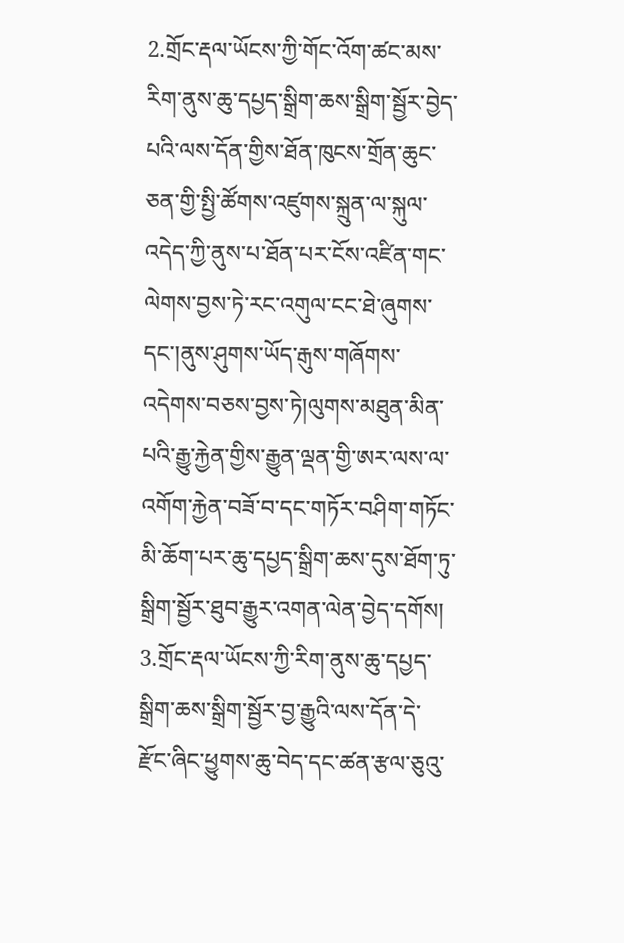2.གྲོང་རྡལ་ཡོངས་ཀྱི་གོང་འོག་ཚང་མས་རིག་ནུས་ཆུ་དཔྱད་སྒྲིག་ཆས་སྒྲིག་སྦྱོར་བྱེད་པའི་ལས་དོན་གྱིས་ཐོན་ཁུངས་གྲོན་ཆུང་ཅན་གྱི་སྤྱི་ཚོགས་འཛུགས་སྐྲུན་ལ་སྐུལ་འདེད་ཀྱི་ནུས་པ་ཐོན་པར་ངོས་འཛིན་གང་ལེགས་བྱས་ཏེ་རང་འགུལ་ངང་ཐེ་ཞུགས་དང་།ནུས་ཤུགས་ཡོད་རྒུས་གཞོགས་འདེགས་བཅས་བྱས་ཏེ།ལུགས་མཐུན་མིན་པའི་རྒྱུ་རྐྱེན་གྱིས་རྒྱུན་ལྡན་གྱི་ཨར་ལས་ལ་འགོག་རྐྱེན་བཟོ་བ་དང་གཏོར་བཤིག་གཏོང་མི་ཆོག་པར་ཆུ་དཔྱད་སྒྲིག་ཆས་དུས་ཐོག་ཏུ་སྒྲིག་སྦྱོར་ཐུབ་རྒྱུར་འགན་ལེན་བྱེད་དགོས།
3.གྲོང་རྡལ་ཡོངས་ཀྱི་རིག་ནུས་ཆུ་དཔྱད་སྒྲིག་ཆས་སྒྲིག་སྦྱོར་བྱ་རྒྱུའི་ལས་དོན་དེ་རྫོང་ཞིང་ཕྱུགས་ཆུ་བེད་དང་ཚན་རྩལ་ཅུའུ་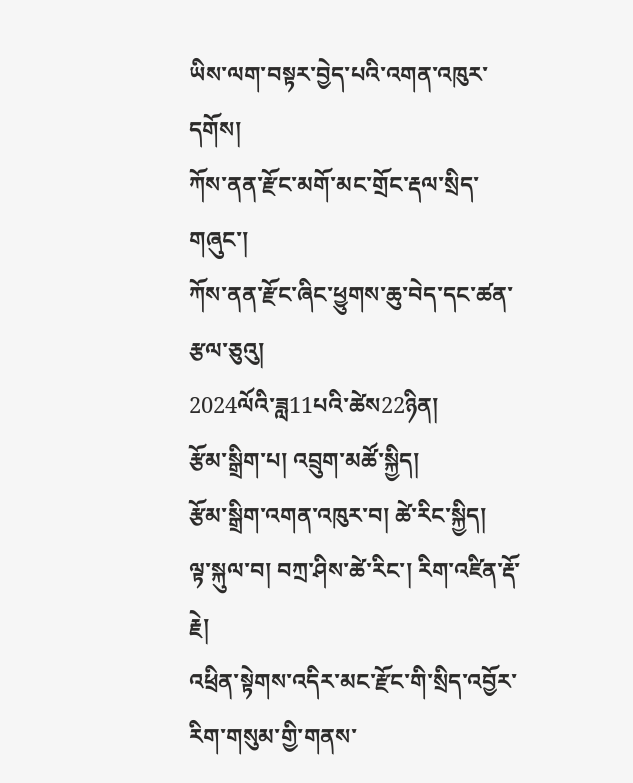ཡིས་ལག་བསྟར་བྱེད་པའི་འགན་འཁུར་དགོས།
ཀོས་ནན་རྫོང་མགོ་མང་གྲོང་རྡལ་སྲིད་གཞུང་།
ཀོས་ནན་རྫོང་ཞིང་ཕྱུགས་ཆུ་བེད་དང་ཚན་རྩལ་ཅུའུ།
2024ལོའི་ཟླ11པའི་ཚེས22ཉིན།
རྩོམ་སྒྲིག་པ། འབྲུག་མཚོ་སྐྱིད།
རྩོམ་སྒྲིག་འགན་འཁུར་བ། ཚེ་རིང་སྐྱིད།
ལྟ་སྐུལ་བ། བཀྲ་ཤིས་ཚེ་རིང་། རིག་འཛིན་རྡོ་རྗེ།
འཕྲིན་སྟེགས་འདིར་མང་རྫོང་གི་སྲིད་འབྱོར་རིག་གསུམ་གྱི་གནས་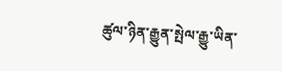ཚུལ་ཉིན་རྒྱུན་སྤེལ་རྒྱུ་ཡིན་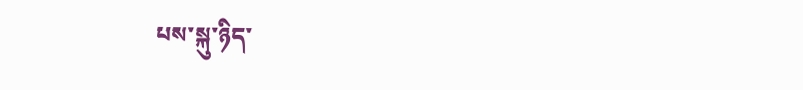པས་སྐུ་ཉིད་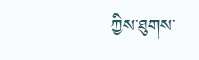ཀྱིས་ཐུགས་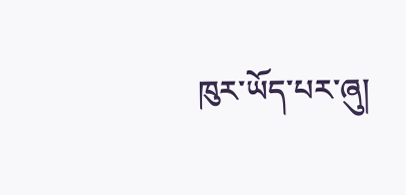ཁུར་ཡོད་པར་ཞུ།